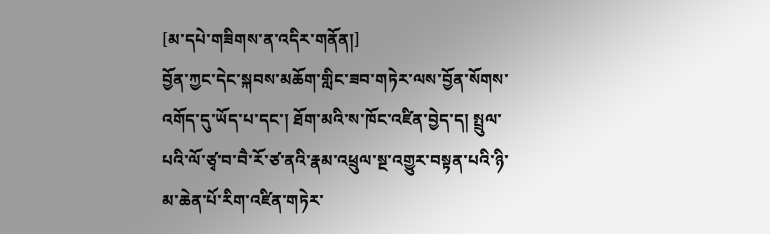[མ་དཔེ་གཟིགས་ན་འདིར་གནོན།]
བྱོན་ཀྱང་དེང་སྐབས་མཆོག་གླིང་ཟབ་གཏེར་ལས་བྱོན་སོགས་འགོད་དུ་ཡོད་པ་དང་། ཐོག་མའི་ས་ཁོང་འཛིན་བྱེད་ད། སྤྲུལ་པའི་ལོ་ཙྭ་བ་བཻ་རོ་ཙ་ནའི་རྣམ་འཕྲུལ་སྔ་འགྱུར་བསྟན་པའི་ཉི་མ་ཆེན་པོ་རིག་འཛིན་གཏེར་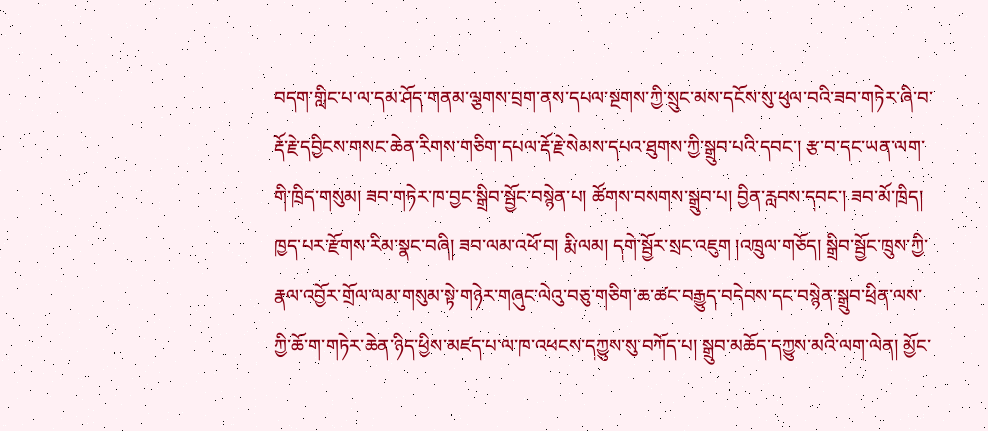བདག་གླིང་པ་ལ་དམ་ཤོད་གནམ་ལྕགས་བྲག་ནས་དཔལ་སྔགས་ཀྱི་སྲུང་མས་དངོས་སུ་ཕུལ་བའི་ཟབ་གཏེར་ཞི་བ་རྡོ་རྗེ་དབྱིངས་གསང་ཆེན་རིགས་གཅིག་དཔལ་རྡོ་རྗེ་སེམས་དཔའ་ཐུགས་ཀྱི་སྒྲུབ་པའི་དབང་། རྩ་བ་དང་ཡན་ལག་གི་ཁྲིད་གསུམ། ཟབ་གཏེར་ཁ་བྱང་སྒྲིབ་སྦྱོང་བསྙེན་པ། ཚོགས་བསགས་སྒྲུབ་པ། བྱིན་རླབས་དབང་། ཟབ་མོ་ཁྲིད། ཁྱད་པར་རྫོགས་རིམ་སྣང་བཞི། ཟབ་ལམ་འཕོ་བ། རྨི་ལམ། དགེ་སྦྱོར་སྲང་འཇུག །འཁྲུལ་གཅོད། སྒྲིབ་སྦྱོང་ཁྲུས་ཀྱི་རྣལ་འབྱོར་གྲོལ་ལམ་གསུམ་སྟེ་གཉེར་གཞུང་ལེའུ་བཅུ་གཅིག་ཆ་ཚང་བརྒྱུད་བདེབས་དང་བསྙེན་སྒྲུབ་ཕྲིན་ལས་ཀྱི་ཆོ་ག་གཏེར་ཆེན་ཉིད་ཕྱིས་མཛད་པ་ལ་ཁ་འཕངས་དཀྱུས་སུ་བཀོད་པ། སྒྲུབ་མཆོད་དཀྱུས་མའི་ལག་ལེན། མྱོང་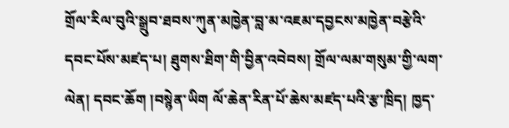གྲོལ་རིལ་བུའི་སྒྲུབ་ཐབས་ཀུན་མཁྱེན་བླ་མ་འཇམ་དབྱངས་མཁྱེན་བརྩེའི་དབང་པོས་མཛད་པ། ཐུགས་ཐིག་གི་བྱིན་འབེབས། གྲོལ་ལམ་གསུམ་གྱི་ལག་ལེན། དབང་ཆོག །བསྙེན་ཡིག ལོ་ཆེན་རིན་པོ་ཆེས་མཛད་པའི་རྩ་ཁྲིད། ཁྱད་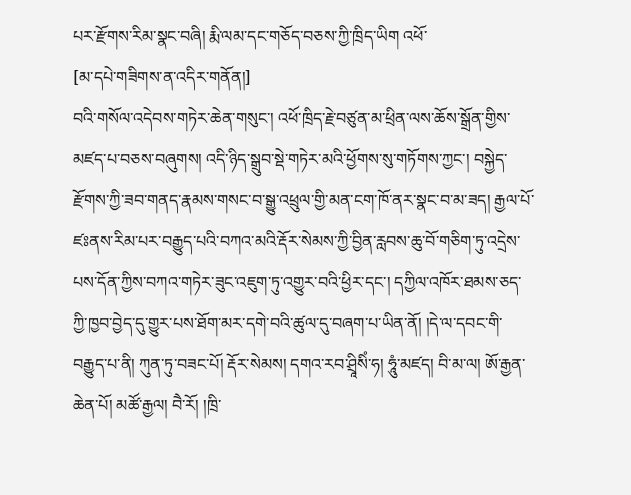པར་རྫོགས་རིམ་སྣང་བཞི། རྨི་ལམ་དང་གཅོད་བཅས་ཀྱི་ཁྲིད་ཡིག འཕོ་
[མ་དཔེ་གཟིགས་ན་འདིར་གནོན།]
བའི་གསོལ་འདེབས་གཏེར་ཆེན་གསུང་། འཕོ་ཁྲིད་རྗེ་བཙུན་མ་ཕྲིན་ལས་ཆོས་སྒྲོན་གྱིས་མཛད་པ་བཅས་བཞུགས། འདི་ཉིད་སྒྲུབ་སྡེ་གཏེར་མའི་ཕྱོགས་སུ་གཏོགས་ཀྱང་། བསྐྱེད་རྫོགས་ཀྱི་ཟབ་གནད་རྣམས་གསང་བ་སྒྱུ་འཕྲུལ་གྱི་མན་ངག་ཁོ་ནར་སྣང་བ་མ་ཟད། རྒྱལ་པོ་ཛཿནས་རིམ་པར་བརྒྱུད་པའི་བཀའ་མའི་རྡོར་སེམས་ཀྱི་བྱིན་རླབས་ཆུ་བོ་གཅིག་ཏུ་འདྲེས་པས་དོན་ཀྱིས་བཀའ་གཏེར་ཟུང་འཇུག་ཏུ་འགྱུར་བའི་ཕྱིར་དང་། དཀྱིལ་འཁོར་ཐམས་ཅད་ཀྱི་ཁྱབ་བྱེད་དུ་གྱུར་པས་ཐོག་མར་དགེ་བའི་ཚུལ་དུ་བཞག་པ་ཡིན་ནོ། །དེ་ལ་དབང་གི་བརྒྱུད་པ་ནི། ཀུན་ཏུ་བཟང་པོ། རྡོར་སེམས། དགའ་རབ་ཤྲཱིསིཾ་ཧ། ཧཱུཾ་མཛད། བི་མ་ལ། ཨོ་རྒྱན་ཆེན་པོ། མཚོ་རྒྱལ། བཻ་རོ། །ཁྲི་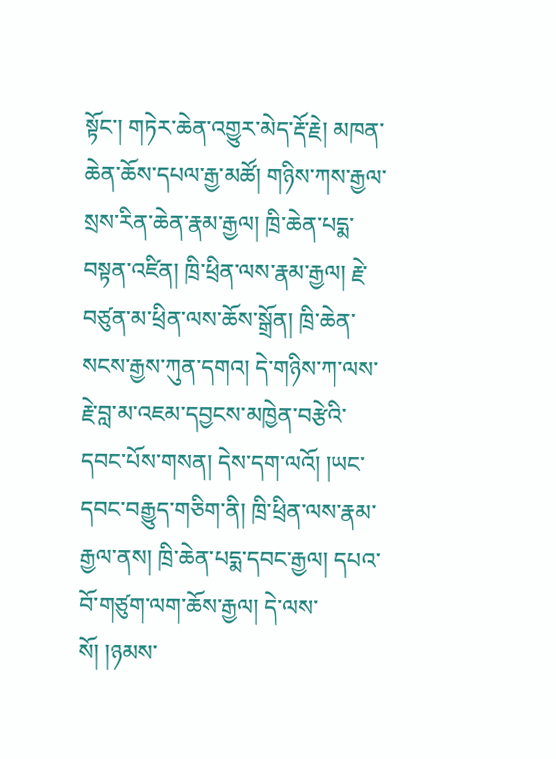སྟོང་། གཏེར་ཆེན་འགྱུར་མེད་རྡོ་རྗེ། མཁན་ཆེན་ཆོས་དཔལ་རྒྱ་མཚོ། གཉིས་ཀས་རྒྱལ་སྲས་རིན་ཆེན་རྣམ་རྒྱལ། ཁྲི་ཆེན་པདྨ་བསྟན་འཛིན། ཁྲི་ཕྲིན་ལས་རྣམ་རྒྱལ། རྗེ་བཙུན་མ་ཕྲིན་ལས་ཆོས་སྒྲོན། ཁྲི་ཆེན་སངས་རྒྱས་ཀུན་དགའ། དེ་གཉིས་ཀ་ལས་རྗེ་བླ་མ་འཇམ་དབྱངས་མཁྱེན་བརྩེའི་དབང་པོས་གསན། དེས་དག་ལའོ། །ཡང་དབང་བརྒྱུད་གཅིག་ནི། ཁྲི་ཕྲིན་ལས་རྣམ་རྒྱལ་ནས། ཁྲི་ཆེན་པདྨ་དབང་རྒྱལ། དཔའ་བོ་གཙུག་ལག་ཆོས་རྒྱལ། དེ་ལས་སོ། །ཉམས་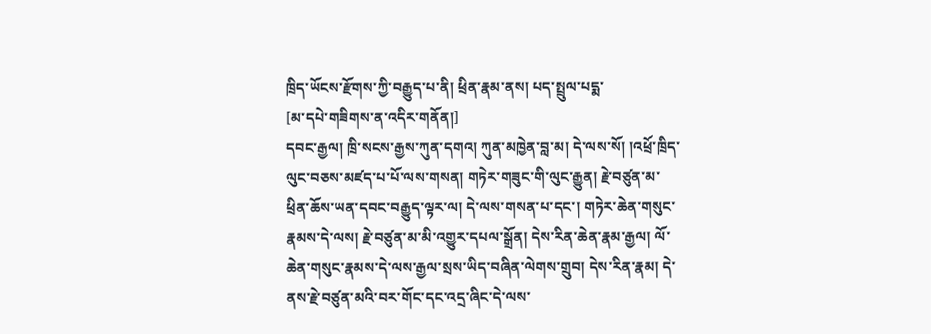ཁྲིད་ཡོངས་རྫོགས་ཀྱི་བརྒྱུད་པ་ནི། ཕྲིན་རྣམ་ནས། པད་སྤྲུལ་པདྨ་
[མ་དཔེ་གཟིགས་ན་འདིར་གནོན།]
དབང་རྒྱལ། ཁྲི་སངས་རྒྱས་ཀུན་དགའ། ཀུན་མཁྱེན་བླ་མ། དེ་ལས་སོ། །འཕྲོ་ཁྲིད་ལུང་བཅས་མཛད་པ་པོ་ལས་གསན། གཏེར་གཟུང་གི་ལུང་རྒྱུན། རྗེ་བཙུན་མ་ཕྲིན་ཆོས་ཡན་དབང་བརྒྱུད་ལྟར་ལ། དེ་ལས་གསན་པ་དང་། གཏེར་ཆེན་གསུང་རྣམས་དེ་ལས། རྗེ་བཙུན་མ་མི་འགྱུར་དཔལ་སྒྲོན། དེས་རིན་ཆེན་རྣམ་རྒྱལ། ལོ་ཆེན་གསུང་རྣམས་དེ་ལས་རྒྱལ་སྲས་ཡིད་བཞིན་ལེགས་གྲུབ། དེས་རིན་རྣམ། དེ་ནས་རྗེ་བཙུན་མའི་བར་གོང་དང་འདྲ་ཞིང་དེ་ལས་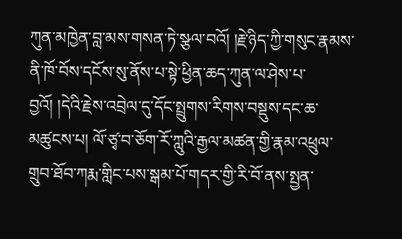ཀུན་མཁྱེན་བླ་མས་གསན་ཏེ་སྩལ་བའོ། །རྗེ་ཉིད་ཀྱི་གསུང་རྣམས་ནི་ཁོ་བོས་དངོས་སུ་ནོས་པ་སྟེ་ཕྱིན་ཆད་ཀུན་ལ་ཤེས་པ་བྱའོ། །དེའི་རྗེས་འབྲེལ་དུ་དོང་སྤྲུགས་རིགས་བསྡུས་དང་ཆ་མཚུངས་པ། ལོ་ཙྭ་བ་ཅོག་རོ་ཀླུའི་རྒྱལ་མཚན་གྱི་རྣམ་འཕྲུལ་གྲུབ་ཐོབ་ཀརྨ་གླིང་པས་སྒམ་པོ་གདར་གྱི་རི་བོ་ནས་སྤྱན་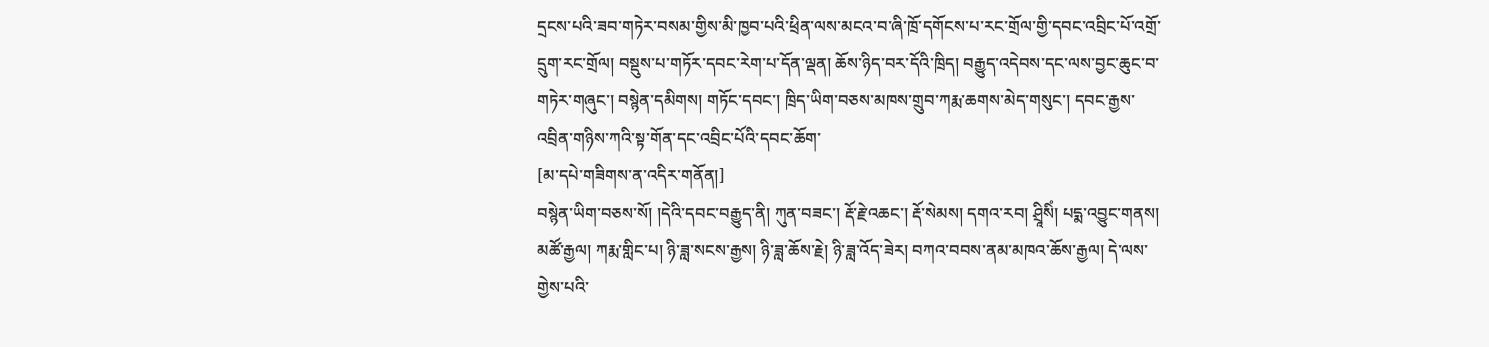དྲངས་པའི་ཟབ་གཏེར་བསམ་གྱིས་མི་ཁྱབ་པའི་ཕྲིན་ལས་མངའ་བ་ཞི་ཁྲོ་དགོངས་པ་རང་གྲོལ་གྱི་དབང་འབྲིང་པོ་འགྲོ་དྲུག་རང་གྲོལ། བསྡུས་པ་གཏོར་དབང་རེག་པ་དོན་ལྡན། ཆོས་ཉིད་བར་དོའི་ཁྲིད། བརྒྱུད་འདེབས་དང་ལས་བྱང་ཆུང་བ་གཏེར་གཞུང་། བསྙེན་དམིགས། གཏོང་དབང་། ཁྲིད་ཡིག་བཅས་མཁས་གྲུབ་ཀརྨ་ཆགས་མེད་གསུང་། དབང་རྒྱས་འབྲིན་གཉིས་ཀའི་སྟ་གོན་དང་འབྲིང་པོའི་དབང་ཆོག་
[མ་དཔེ་གཟིགས་ན་འདིར་གནོན།]
བསྙེན་ཡིག་བཅས་སོ། །དེའི་དབང་བརྒྱུད་ནི། ཀུན་བཟང་། རྡོ་རྗེ་འཆང་། རྡོ་སེམས། དགའ་རབ། ཤྲཱིསིཾ། པདྨ་འབྱུང་གནས། མཚོ་རྒྱལ། ཀརྨ་གླིང་པ། ཉི་ཟླ་སངས་རྒྱས། ཉི་ཟླ་ཆོས་རྗེ། ཉི་ཟླ་འོད་ཟེར། བཀའ་བབས་ནམ་མཁའ་ཆོས་རྒྱལ། དེ་ལས་གྱེས་པའི་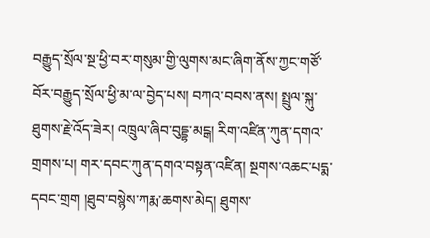བརྒྱུད་སྲོལ་སྔ་ཕྱི་བར་གསུམ་གྱི་ལུགས་མང་ཞིག་ནོས་ཀྱང་གཙོ་བོར་བརྒྱུད་སྲོལ་ཕྱི་མ་ལ་བྱེད་པས། བཀའ་བབས་ནས། སྤྲུལ་སྐུ་ཐུགས་རྗེ་འོད་ཟེར། འཁྲུལ་ཞིབ་བུདྡྷ་མངྒ། རིག་འཛིན་ཀུན་དགའ་གྲགས་པ། གར་དབང་ཀུན་དགའ་བསྟན་འཛིན། སྔགས་འཆང་པདྨ་དབང་གྲག །ཐུབ་བསྙེས་ཀརྨ་ཆགས་མེད། ཐུགས་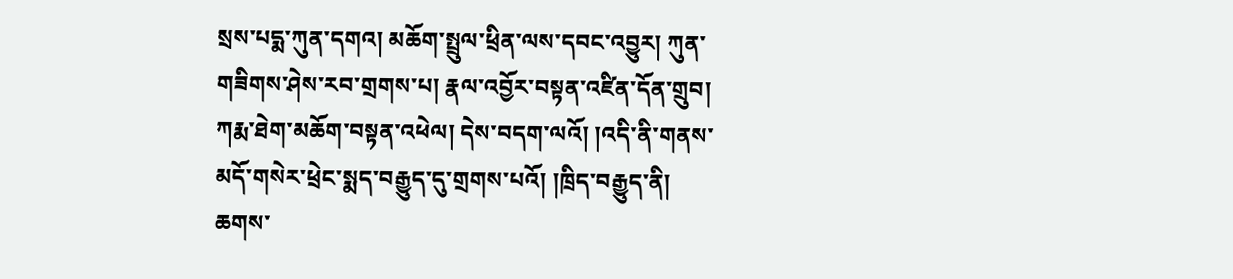སྲས་པདྨ་ཀུན་དགའ། མཆོག་སྤྲུལ་ཕྲིན་ལས་དབང་འབྱུར། ཀུན་གཟིགས་ཤེས་རབ་གྲགས་པ། རྣལ་འབྱོར་བསྟན་འཛིན་དོན་གྲུབ། ཀརྨ་ཐེག་མཆོག་བསྟན་འཕེལ། དེས་བདག་ལའོ། །འདི་ནི་གནས་མདོ་གསེར་ཕྲེང་སྨད་བརྒྱུད་དུ་གྲགས་པའོ། །ཁྲིད་བརྒྱུད་ནི། ཆགས་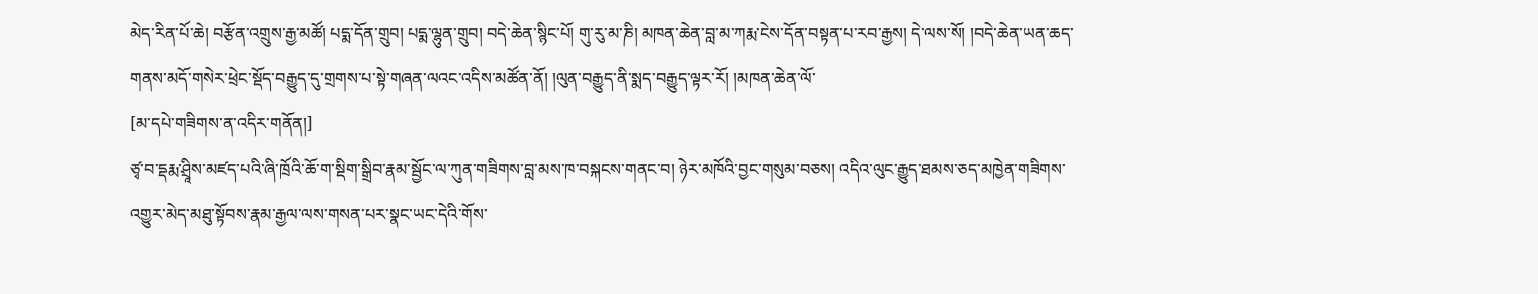མེད་རིན་པོ་ཆེ། བརྩོན་འགྲུས་རྒྱ་མཚོ། པདྨ་དོན་གྲུབ། པདྨ་ལྷུན་གྲུབ། བདེ་ཆེན་སྙིང་པོ། གུ་རུ་མ་ཎི། མཁན་ཆེན་བླ་མ་ཀརྨ་ངེས་དོན་བསྟན་པ་རབ་རྒྱས། དེ་ལས་སོ། །བདེ་ཆེན་ཡན་ཆད་གནས་མདོ་གསེར་ཕྲེང་སྡོད་བརྒྱུད་དུ་གྲགས་པ་སྟེ་གཞན་ལའང་འདིས་མཚོན་ནོ། །ལུན་བརྒྱུད་ནི་སྨད་བརྒྱུད་ལྟར་རོ། །མཁན་ཆེན་ལོ་
[མ་དཔེ་གཟིགས་ན་འདིར་གནོན།]
ཙྭ་བ་དྡརྨ་ཤྲཱིས་མཛད་པའི་ཞི་ཁྲོའི་ཆོ་ག་སྡིག་སྒྲིབ་རྣམ་སྦྱོང་ལ་ཀུན་གཟིགས་བླ་མས་ཁ་བསྐངས་གནང་བ། ཉེར་མཁོའི་བྱང་གསུམ་བཅས། འདིའ་ལུང་རྒྱུད་ཐམས་ཅད་མཁྱེན་གཟིགས་འགྱུར་མེད་མཐུ་སྟོབས་རྣམ་རྒྱལ་ལས་གསན་པར་སྣང་ཡང་དེའི་གོས་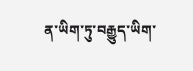ན་ཡིག་ཏུ་བརྒྱུད་ཡིག་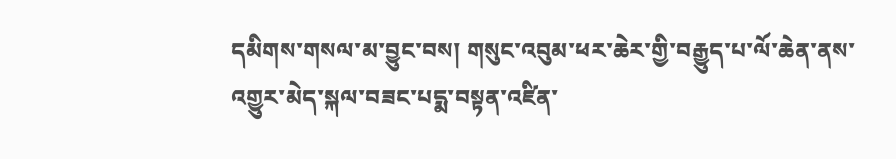དམིགས་གསལ་མ་བྱུང་བས། གསུང་འབུམ་ཕར་ཆེར་གྱི་བརྒྱུད་པ་ལོ་ཆེན་ནས་འགྱུར་མེད་སྐལ་བཟང་པདྨ་བསྟན་འཛིན་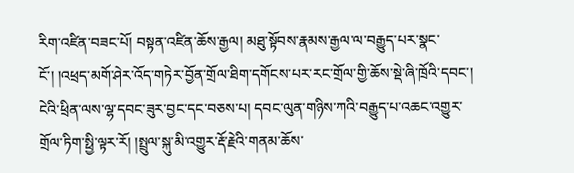རིག་འཛིན་བཟང་པོ། བསྟན་འཛིན་ཆོས་རྒྱལ། མཐུ་སྟོབས་རྣམས་རྒྱལ་ལ་བརྒྱུད་པར་སྣང་ངོ་། །འཕྲད་མགོ་ཤེར་འོད་གཏེར་བྱོན་གྲོལ་ཐིག་དགོངས་པར་རང་གྲོལ་གྱི་ཆོས་སྡེ་ཞི་ཁྲོའི་དབང་། ངེའི་ཕྲིན་ལས་ལྷ་དབང་ཟུར་བྱང་དང་བཅས་པ། དབང་ལུན་གཉིས་ཀའི་བརྒྱུད་པ་འཆང་འགྱུར་གྲོལ་ཏིག་སྥྱི་ལྟར་རོ། །སྤྲུལ་སྐུ་མི་འགྱུར་རྡོ་རྗེའི་གནམ་ཆོས་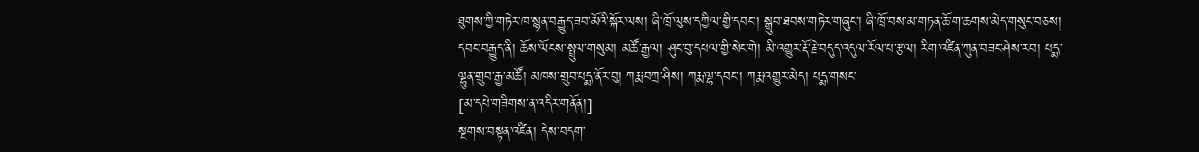ཐུགས་ཀྱི་གཏེར་ཁ་སྙན་བརྒྱུད་ཟབ་མོའི་སྐོར་ལས། ཞི་ཁྲོ་ལུས་དཀྱིལ་གྱི་དབང་། སྒྲུབ་ཐབས་གཏེར་གཞུང་། ཞི་ཁྲོ་བས་མ་གཏན་ཆོ་ག་ཆགས་མེད་གསུང་བཅས། དབང་བརྒྱུད་ནི། ཆོས་ལོངས་སྤྲུལ་གསུམ། མཚོ་རྒྱལ། ཤུང་བུ་དཔལ་གྱི་སེང་གེ། མི་འགྱུར་རྡོ་རྗེ་བདུད་འདུལ་རོལ་པ་རྩལ། རིག་འཛིན་ཀུན་བཟང་ཤེས་རབ། པདྨ་ལྷུན་གྲུབ་རྒྱ་མཚོ། མཁས་གྲུབ་པདྨ་ནོར་བུ། ཀརྨ་བཀྲ་ཤིས། ཀརྨ་ལྷ་དབང་། ཀརྨ་འགྱུར་མེད། པདྨ་གསང་
[མ་དཔེ་གཟིགས་ན་འདིར་གནོན།]
སྔགས་བསྟན་འཛིན། དེས་བདག་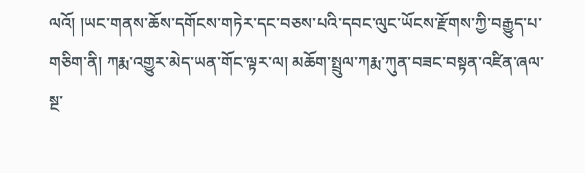ལའོ། །ཡང་གནས་ཆོས་དགོངས་གཏེར་དང་བཅས་པའི་དབང་ལུང་ཡོངས་རྫོགས་ཀྱི་བརྒྱུད་པ་གཅིག་ནི། ཀརྨ་འགྱུར་མེད་ཡན་གོང་ལྟར་ལ། མཆོག་སྤྲུལ་ཀརྨ་ཀུན་བཟང་བསྟན་འཛིན་ཞལ་སྔ་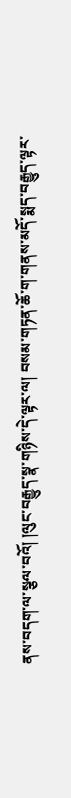ནས་བདག་ལ་སྩལ་བའོ། །ལུང་བརྒྱུད་སྣ་གཉིས་དེ་ལྟར་ལ། བསམ་གཏན་ཆོ་ག་གནས་མདོ་སྨད་བརྒྱུད་ལྟར་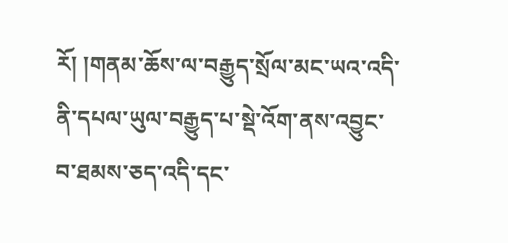རོ། །གནམ་ཆོས་ལ་བརྒྱུད་སྲོལ་མང་ཡའ་འདི་ནི་དཔལ་ཡུལ་བརྒྱུད་པ་སྡེ་འོག་ནས་འབྱུང་བ་ཐམས་ཅད་འདི་དང་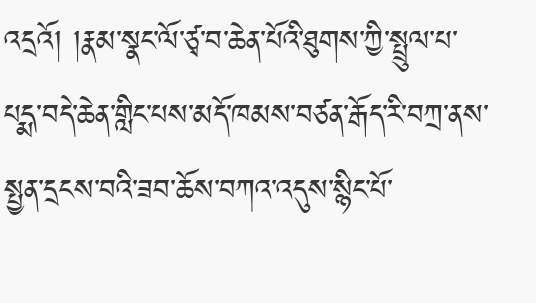འདྲའོ། །རྣམ་སྣང་ལོ་ཙྭ་བ་ཆེན་པོའི་ཐུགས་ཀྱི་སྤྲུལ་པ་པདྨ་བདེ་ཆེན་གླིང་པས་མདོ་ཁམས་བཙན་རྒོད་རི་བཀྲ་ནས་སྤྱན་དྲངས་བའི་ཟབ་ཆོས་བཀའ་འདུས་སྙིང་པོ་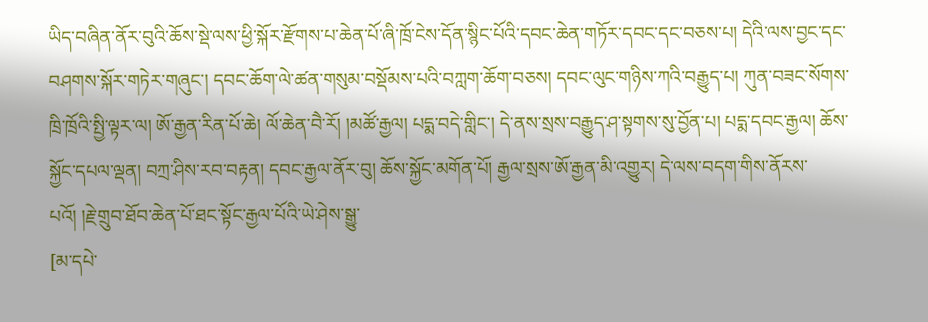ཡིད་བཞིན་ནོར་བུའི་ཆོས་སྡེ་ལས་ཕྱི་སྐོར་རྫོགས་པ་ཆེན་པོ་ཞི་ཁྲོ་ངེས་དོན་སྙིང་པོའི་དབང་ཆེན་གཏོར་དབང་དང་བཅས་པ། དེའི་ལས་བྱང་དང་བཤགས་སྐོར་གཏེར་གཞུང་། དབང་ཆོག་ལེ་ཚན་གསུམ་བསྡོམས་པའི་བཀླག་ཆོག་བཅས། དབང་ལུང་གཉིས་ཀའི་བརྒྱུད་པ། ཀུན་བཟང་སོགས་ཁྲི་ཁྲོའི་སྤྱི་ལྟར་ལ། ཨོ་རྒྱན་རིན་པོ་ཆེ། ལོ་ཆེན་བཻ་རོ། །མཚོ་རྒྱལ། པདྨ་བདེ་གླིང་། དེ་ནས་སྲས་བརྒྱུད་ཤ་སྟགས་སུ་བྱོན་པ། པདྨ་དབང་རྒྱལ། ཆོས་སྐྱོང་དཔལ་ལྡན། བཀྲ་ཤིས་རབ་བརྟན། དབང་རྒྱལ་ནོར་བུ། ཆོས་སྐྱོང་མགོན་པོ། རྒྱལ་སྲས་ཨོ་རྒྱན་མི་འགྱུར། དེ་ལས་བདག་གིས་ནོརས་པའོ། །རྗེ་གྲུབ་ཐོབ་ཆེན་པོ་ཐང་སྟོང་རྒྱལ་པོའི་ཡེ་ཤེས་སྒྱུ་
[མ་དཔེ་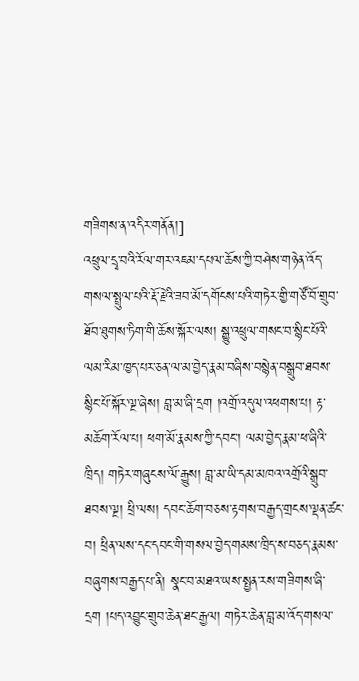གཟིགས་ན་འདིར་གནོན།]
འཕྲུལ་དྲྭ་བའི་རོལ་གར་འཇམ་དཔལ་ཆོས་ཀྱི་བཤེས་གཉེན་འོད་གསལ་སྤྲུལ་པའི་རྡོ་རྗེའི་ཟབ་མོ་དགོངས་པའི་གཏེར་གྱི་གཙོ་བོ་གྲུབ་ཐོབ་ཐུགས་ཏིག་གི་ཆོས་སྐོར་ལས། སྒྱུ་འཕྲུལ་གསང་བ་སྙིང་པོའི་ལམ་རིམ་ཁྱད་པར་ཅན་ལ་མ་བྱེད་རྣམ་བཞིས་བསྙེན་བསྒྲུབ་ཐབས་སྙིང་པོ་སྐོར་ལྔ་ཞེས། བླ་མ་ཞི་དྲག །འགྲོ་འདུལ་འཕགས་པ། རྟ་མཆོག་རོལ་པ། ཕག་མོ་རྣམས་ཀྱི་དབང་། ལམ་བྱེད་རྣམ་ཕ་ཞིའི་ཁྲིད། གཏེར་གཞུངས་ལོ་རྒྱུས། བླ་མ་ཡི་དམ་མཁའ་འགྲོའི་སྒྲུབ་ཐབས་ལྔ། ཕྲི་ལས། དབང་ཆོག་བཅས་རྟགས་བརྒྱད་གྲངས་ལྡན་ཚང་བ། ཕྲིན་ལས་དང་དབང་གི་གསལ་བྱེད་གམས་ཁྲིད་ས་བཅད་རྣམས་བཞུགས་བརྒྱད་པ་ནི། སྣང་བ་མཐའ་ཡས་སྤྱན་རས་གཟིགས་ཞི་དྲག །པད་འབྱུང་གྲུབ་ཆེན་ཐང་རྒྱལ། གཏེར་ཆེན་བླ་མ་འོད་གསལ་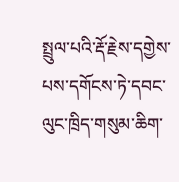སྤྲུལ་པའི་རྡོ་རྗེས་དགྱེས་པས་དགོངས་ཏེ་དབང་ལུང་ཁྲིད་གསུམ་ཆིག་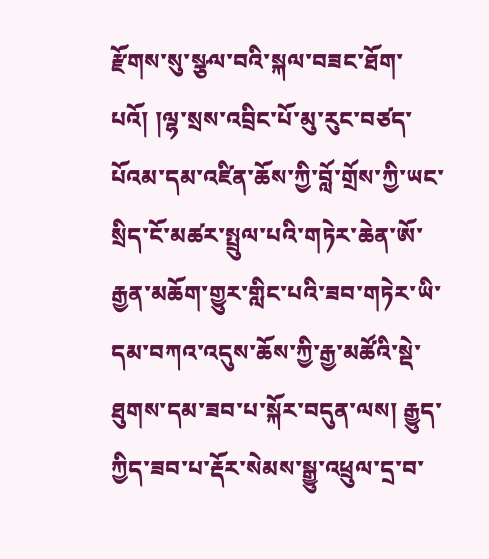རྫོགས་སུ་སྩལ་བའི་སྐལ་བཟང་ཐོག་པའོ། །ལྷ་སྲས་འབྲིང་པོ་མུ་རུང་བཙད་པོའམ་དམ་འཛིན་ཆོས་ཀྱི་བློ་གྲོས་ཀྱི་ཡང་སྲིད་ངོ་མཚར་སྤྲུལ་པའི་གཏེར་ཆེན་ཨོ་རྒྱན་མཆོག་གྱུར་གླིང་པའི་ཟབ་གཏེར་ཡི་དམ་བཀའ་འདུས་ཆོས་ཀྱི་རྒྱ་མཚོའི་སྡེ་ཐུགས་དམ་ཟབ་པ་སྐོར་བདུན་ལས། རྒྱུད་ཀྱིད་ཟབ་པ་རྡོར་སེམས་སྒྱུ་འཕྲུལ་དྲ་བ་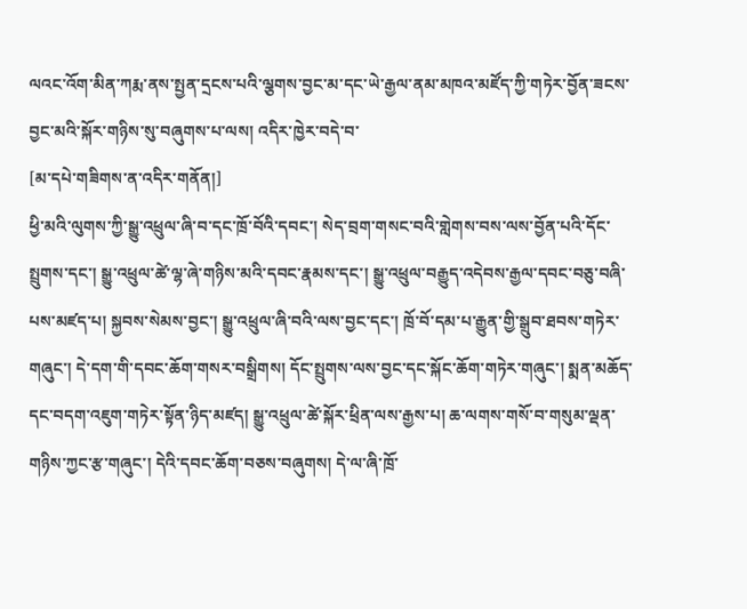ལའང་འོག་མིན་ཀརྨ་ནས་སྤྱན་དྲངས་པའི་ལྕགས་བྱང་མ་དང་ཡེ་རྒྱལ་ནམ་མཁའ་མཛོད་ཀྱི་གཏེར་བྱོན་ཟངས་བྱང་མའི་སྐོར་གཉིས་སུ་བཞུགས་པ་ལས། འདིར་ཁྱེར་བདེ་བ་
[མ་དཔེ་གཟིགས་ན་འདིར་གནོན།]
ཕྱི་མའི་ལུགས་ཀྱི་སྒྱུ་འཕྲུལ་ཞི་བ་དང་ཁྲོ་བོའི་དབང་། སེད་བྲག་གསང་བའི་གླེགས་བས་ལས་བྱོན་པའི་དོང་སྤྲུགས་དང་། སྒྱུ་འཕྲུལ་ཚེ་ལྷ་ཞེ་གཉིས་མའི་དབང་རྣམས་དང་། སྒྱུ་འཕྲུལ་བརྒྱུད་འདེབས་རྒྱལ་དབང་བཅུ་བཞི་པས་མཛད་པ། སྐྱབས་སེམས་བྱང་། སྒྱུ་འཕྲུལ་ཞི་བའི་ལས་བྱང་དང་། ཁྲོ་བོ་དམ་པ་རྒྱུན་གྱི་སྒྲུབ་ཐབས་གཏེར་གཞུང་། དེ་དག་གི་དབང་ཆོག་གསར་བསྒྲིགས། དོང་སྤྲུགས་ལས་བྱང་དང་སྐོང་ཆོག་གཏེར་གཞུང་། སྨན་མཆོད་དང་བདག་འཇུག་གཏེར་སྟོན་ཉིད་མཛད། སྒྱུ་འཕྲུལ་ཚེ་སྐོར་ཕྲིན་ལས་རྒྱས་པ། ཆ་ལགས་གསོ་བ་གསུམ་ལྡན་གཉིས་ཀྱང་རྩ་གཞུང་། དེའི་དབང་ཆོག་བཅས་བཞུགས། དེ་ལ་ཞི་ཁྲོ་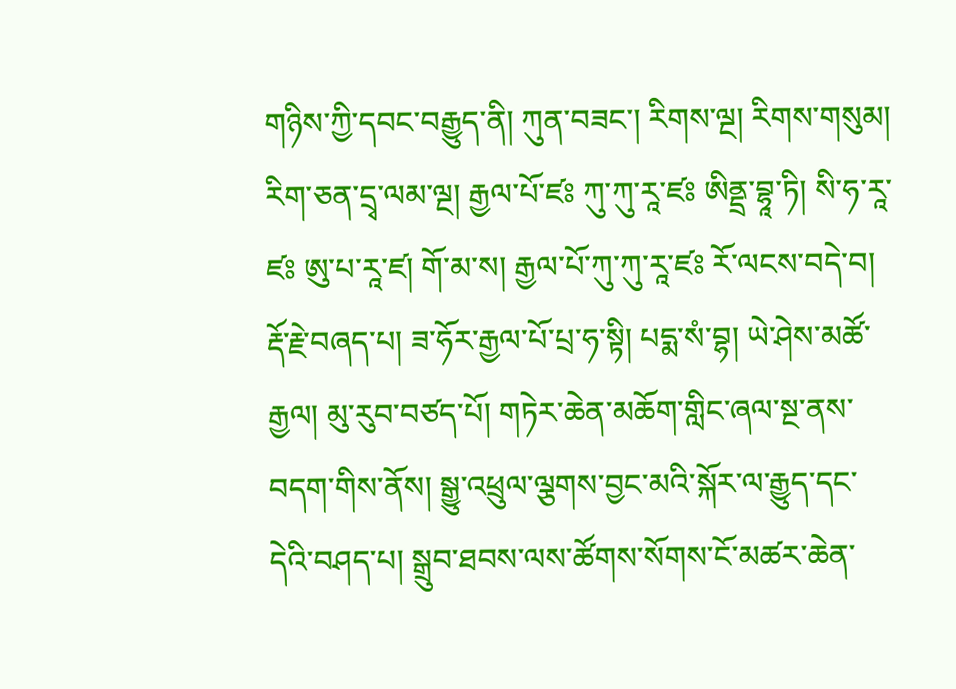གཉིས་ཀྱི་དབང་བརྒྱུད་ནི། ཀུན་བཟང་། རིགས་ལྔ། རིགས་གསུམ། རིག་ཅན་དྲྭ་ལམ་ལྔ། རྒྱལ་པོ་ཛཿ ཀུ་ཀུ་རཱ་ཛཿ ཨིནྡྲ་བྷཱ་ཏི། སི་ཧ་རཱ་ཛཿ ཨུ་པ་རཱ་ཛ། གོ་མ་ས། རྒྱལ་པོ་ཀུ་ཀུ་རཱ་ཛཿ རོ་ལངས་བདེ་བ། རྡོ་རྗེ་བཞད་པ། ཟ་ཧོར་རྒྱལ་པོ་པྲ་ཧ་སྟི། པདྨ་སཾ་བྷ། ཡེ་ཤེས་མཚོ་རྒྱལ། མུ་རུབ་བཙད་པོ། གཏེར་ཆེན་མཆོག་གླིང་ཞལ་སྔ་ནས་བདག་གིས་ནོས། སྒྱུ་འཕྲུལ་ལྕགས་བྱང་མའི་སྐོར་ལ་རྒྱུད་དང་དེའི་བཤད་པ། སྒྲུབ་ཐབས་ལས་ཚོགས་སོགས་ངོ་མཚར་ཆེན་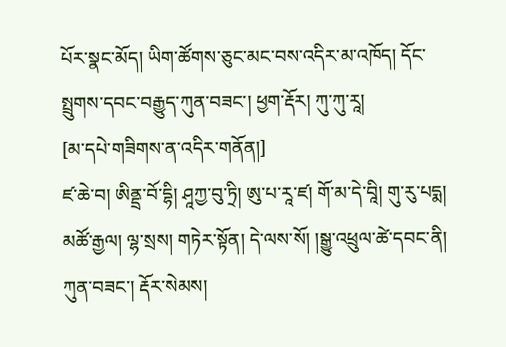པོར་སྣང་མོད། ཡིག་ཚོགས་ཅུང་མང་བས་འདིར་མ་འཁོད། དོང་སྤྲུགས་དབང་བརྒྱུད་ཀུན་བཟང་། ཕྱག་རྡོར། ཀུ་ཀུ་རཱ།
[མ་དཔེ་གཟིགས་ན་འདིར་གནོན།]
ཛ་ཆེ་བ། ཨིནྡྲ་བོ་དྷི། ཤཱཀྱ་བུ་ཏྲི། ཨུ་པ་རཱ་ཛ། གོ་མ་དེ་བཱི། གུ་རུ་པདྨ། མཚོ་རྒྱལ། ལྷ་སྲས། གཏེར་སྟོན། དེ་ལས་སོ། །སྒྱུ་འཕྲུལ་ཚེ་དབང་ནི། ཀུན་བཟང་། རྡོར་སེམས།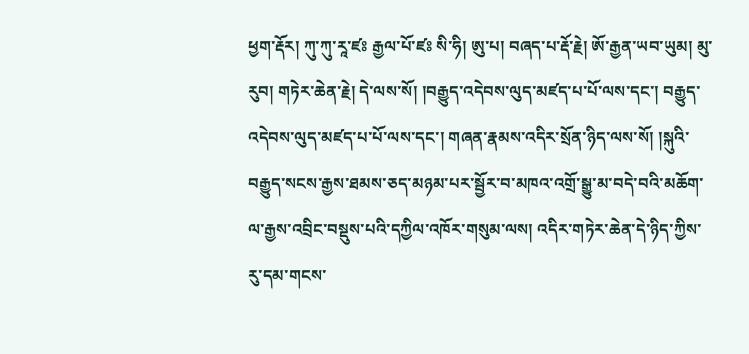ཕྱག་རྡོར། ཀུ་ཀུ་རཱ་ཛཿ རྒྱལ་པོ་ཛཿ སི་ཧི། ཨུ་པ། བཞད་པ་རྡོ་རྗེ། ཨོ་རྒྱན་ཡབ་ཡུམ། མུ་རུབ། གཏེར་ཆེན་རྗེ། དེ་ལས་སོ། །བརྒྱུད་འདེབས་ལུད་མཛད་པ་པོ་ལས་དང་། བརྒྱུད་འདེབས་ལུད་མཛད་པ་པོ་ལས་དང་། གཞན་རྣམས་འདིར་སྲོན་ཉིད་ལས་སོ། །སྐུའི་བརྒྱུད་སངས་རྒྱས་ཐམས་ཅད་མཉམ་པར་སྦྱོར་བ་མཁའ་འགྲོ་སྒྱུ་མ་བདེ་བའི་མཆོག་ལ་རྒྱས་འབྲིང་བསྡུས་པའི་དཀྱིལ་འཁོར་གསུམ་ལས། འདིར་གཏེར་ཆེན་དེ་ཉིད་ཀྱིས་རུ་དམ་གངས་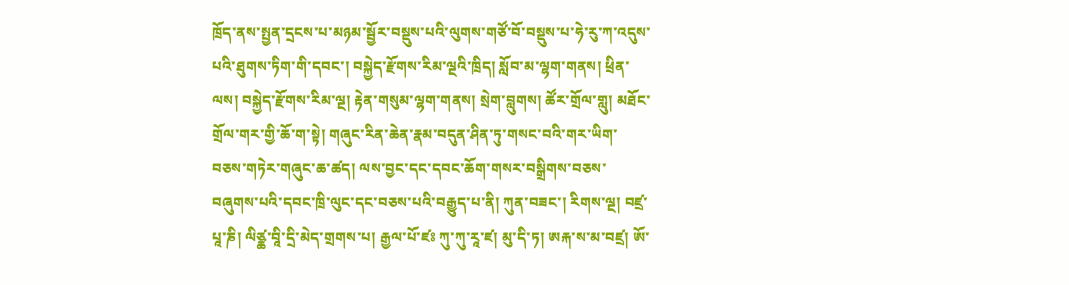ཁྲོད་ནས་སྤྱན་དྲངས་པ་མཉམ་སྦྱོར་བསྡུས་པའི་ལུགས་གཙོ་བོ་བསྡུས་པ་ཧེ་རུ་ཀ་འདུས་པའི་ཐུགས་ཏིག་གི་དབང་། བསྐྱེད་རྫོགས་རིམ་ལྔའི་ཁྲིད། སློབ་མ་ལྷག་གནས། ཕྲིན་ལས། བསྐྱེད་རྫོགས་རིམ་ལྔ། རྟེན་གསུམ་ལྷག་གནས། སྲེག་བླུགས། ཚོར་གྲོལ་གླུ། མཐོང་གྲོལ་གར་གྱི་ཆོ་ག་སྟེ། གཞུང་རིན་ཆེན་རྣམ་བདུན་ཤིན་ཏུ་གསང་བའི་གར་ཡིག་བཅས་གཏེར་གཞུང་ཆ་ཚད། ལས་བྱང་དང་དབང་ཆོག་གསར་བསྒྲིགས་བཅས་བཞུགས་པའི་དབང་ཁྲི་ལུང་དང་བཅས་པའི་བརྒྱུད་པ་ནི། ཀུན་བཟང་། རིགས་ལྔ། བཛྲ་པཱ་ཎི། ལིཙྪ་བཱི་དྲི་མེད་གྲགས་པ། རྒྱལ་པོ་ཛཿ ཀུ་ཀུ་རཱ་ཛ། མུ་དི་ཏ། ཨརྐ་ས་མ་བཛྲ། ཨོ་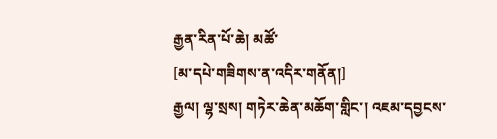རྒྱན་རིན་པོ་ཆེ། མཚོ་
[མ་དཔེ་གཟིགས་ན་འདིར་གནོན།]
རྒྱལ། ལྷ་སྲས། གཏེར་ཆེན་མཆོག་གླིང་། འཇམ་དབྱངས་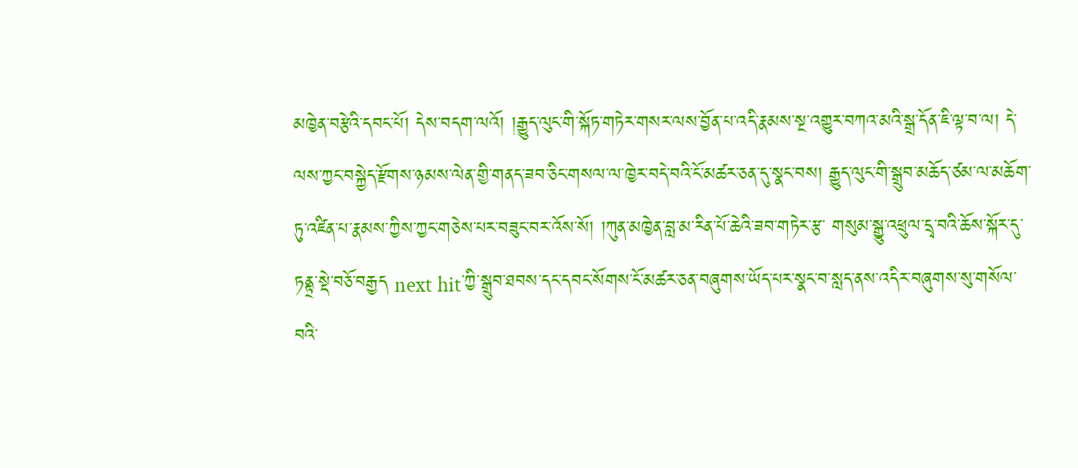མཁྱེན་བརྩེའི་དབང་པོ། དེས་བདག་ལའོ། །རྒྱུད་ལུང་གི་སྐོཏ་གཏེར་གསར་ལས་བྱོན་པ་འདི་རྣམས་སྔ་འགྱུར་བཀའ་མའི་སྒྲ་དོན་ཇི་ལྟ་བ་ལ། དེ་ལས་ཀྱང་བསྐྱེད་རྫོགས་ཉམས་ལེན་གྱི་གནད་ཟབ་ཅིང་གསལ་ལ་ཁྱེར་བདེ་བའི་ངོ་མཚར་ཅན་དུ་སྣང་བས། རྒྱུད་ལུང་གི་སྒྲུབ་མཆོད་ཙམ་ལ་མཆོག་ཏུ་འཛིན་པ་རྣམས་ཀྱིས་ཀྱང་གཅེས་པར་བཟུང་བར་འོས་སོ། །ཀུན་མཁྱེན་བླ་མ་རིན་པོ་ཆེའི་ཟབ་གཏེར་རྩ་ གསུམ་སྒྱུ་འཕྲུལ་དྲྭ་བའི་ཆོས་སྐོར་དུ་ཏནྟྲ་སྡེ་བཅོ་བརྒྱད next hit་ཀྱི་སྒྲུབ་ཐབས་དང་དབང་སོགས་ངོ་མཚར་ཅན་བཞུགས་ཡོད་པར་སྣང་བ་སླད་ནས་འདིར་བཞུགས་སུ་གསོལ་བའི་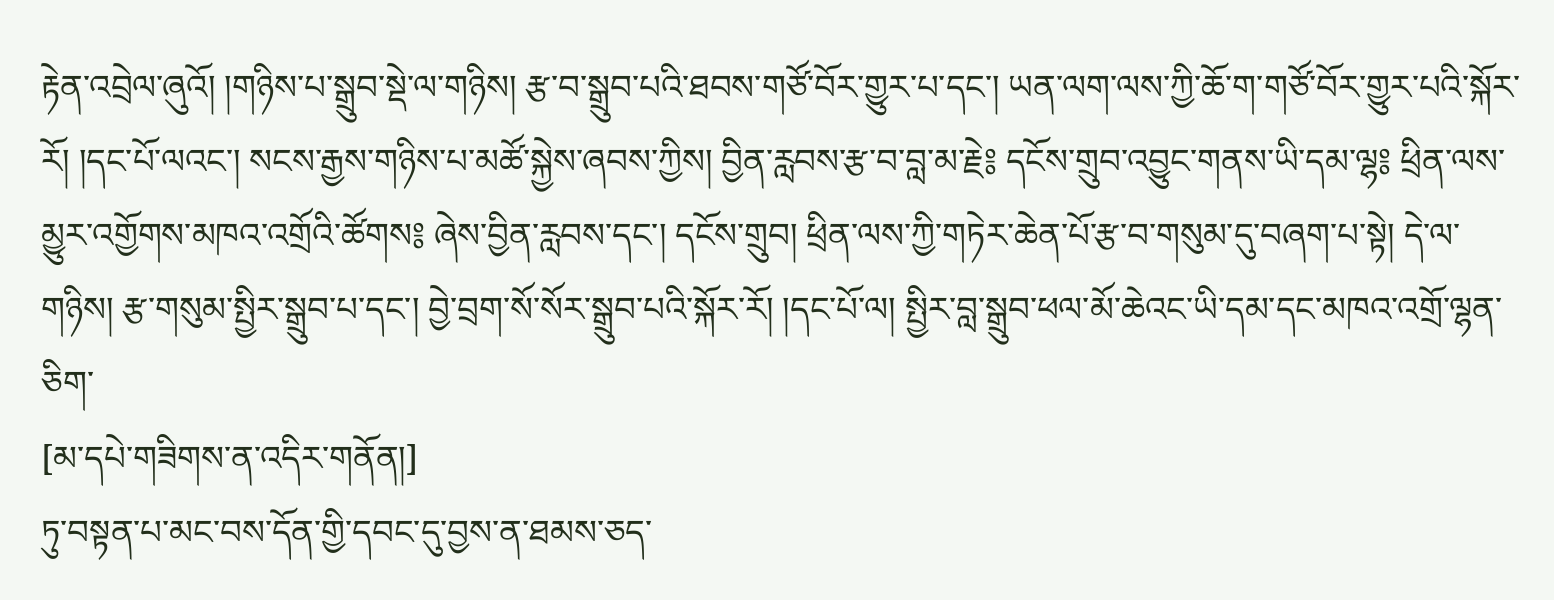རྟེན་འབྲེལ་ཞུའོ། །གཉིས་པ་སྒྲུབ་སྡེ་ལ་གཉིས། རྩ་བ་སྒྲུབ་པའི་ཐབས་གཙོ་བོར་གྱུར་པ་དང་། ཡན་ལག་ལས་ཀྱི་ཆོ་ག་གཙོ་བོར་གྱུར་པའི་སྐོར་རོ། །དང་པོ་ལའང་། སངས་རྒྱས་གཉིས་པ་མཚོ་སྐྱེས་ཞབས་ཀྱིས། བྱིན་རླབས་རྩ་བ་བླ་མ་རྗེ༔ དངོས་གྲུབ་འབྱུང་གནས་ཡི་དམ་ལྷ༔ ཕྲིན་ལས་མྱུར་འགྱོགས་མཁའ་འགྲོའི་ཚོགས༔ ཞེས་བྱིན་རླབས་དང་། དངོས་གྲུབ། ཕྲིན་ལས་ཀྱི་གཏེར་ཆེན་པོ་རྩ་བ་གསུམ་དུ་བཞག་པ་སྟེ། དེ་ལ་གཉིས། རྩ་གསུམ་སྤྱིར་སྒྲུབ་པ་དང་། བྱེ་བྲག་སོ་སོར་སྒྲུབ་པའི་སྐོར་རོ། །དང་པོ་ལ། སྤྱིར་བླ་སྒྲུབ་ཕལ་མོ་ཆེའང་ཡི་དམ་དང་མཁའ་འགྲོ་ལྷན་ཅིག་
[མ་དཔེ་གཟིགས་ན་འདིར་གནོན།]
ཏུ་བསྟན་པ་མང་བས་དོན་གྱི་དབང་དུ་བྱས་ན་ཐམས་ཅད་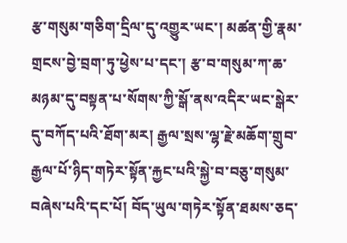རྩ་གསུམ་གཅིག་དྲིལ་དུ་འགྱུར་ཡང་། མཚན་གྱི་རྣམ་གྲངས་བྱེ་བྲག་ཏུ་ཕྱེས་པ་དང་། རྩ་བ་གསུམ་ཀ་ཆ་མཉམ་དུ་བསྟན་པ་སོགས་ཀྱི་སྒོ་ནས་འདིར་ཡང་སྒེར་དུ་བཀོད་པའི་ཐོག་མར། རྒྱལ་སྲས་ལྷ་རྗེ་མཆོག་གྲུབ་རྒྱལ་པོ་ཉིད་གཏེར་སྟོན་རྐྱང་པའི་སྐྱེ་བ་བཅུ་གསུམ་བཞེས་པའི་དང་པོ། བོད་ཡུལ་གཏེར་སྟོན་ཐམས་ཅད་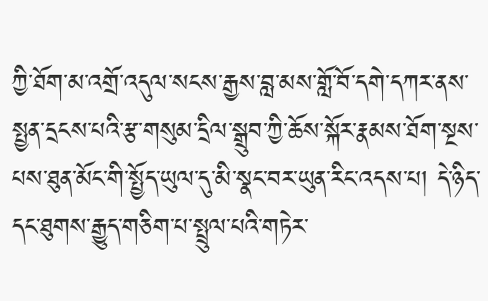ཀྱི་ཐོག་མ་འགྲོ་འདུལ་སངས་རྒྱས་བླ་མས་གློ་བོ་དགེ་དཀར་ནས་སྤྱན་དྲངས་པའི་རྩ་གསུམ་དྲིལ་སྒྲུབ་ཀྱི་ཆོས་སྐོར་རྣམས་ཐོག་སྔས་པས་ཐུན་མོང་གི་སྤྱོད་ཡུལ་དུ་མི་སྣང་བར་ཡུན་རིང་འདས་པ། དེ་ཉིད་དང་ཐུགས་རྒྱུད་གཅིག་པ་སྤྲུལ་པའི་གཏེར་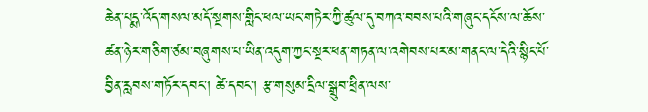ཆེན་པདྨ་འོད་གསལ་མདོ་སྔགས་གླིང་ཕལ་ཡང་གཏེར་ཀྱི་ཚུལ་དུ་བཀའ་བབས་པའི་གཞུང་དངོས་ལ་ཆོས་ཚན་ཉེར་གཅིག་ཙམ་བཞུགས་པ་ཡིན་འདུག་ཀྱང་སྔར་ཕན་གཏན་ལ་འགེབས་པར་མ་གནང་ལ་དེའི་སྙིང་པོ་བྱིན་རླབས་གཏོར་དབང་། ཚེ་དབང་། རྩ་གསུམ་དྲིལ་སྒྲུབ་ཕྲིན་ལས་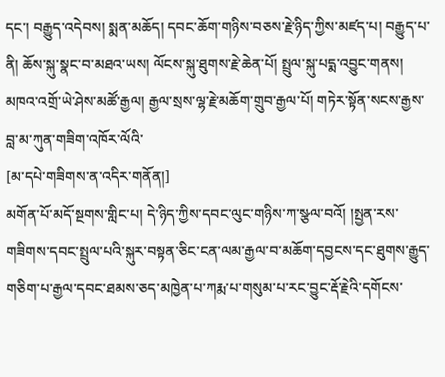དང་། བརྒྱུད་འདེབས། སྨན་མཆོད། དབང་ཆོག་གཉིས་བཅས་རྗེ་ཉིད་ཀྱིས་མཛད་པ། བརྒྱུད་པ་ནི། ཆོས་སྐུ་སྣང་བ་མཐའ་ཡས། ལོངས་སྐུ་ཐུགས་རྗེ་ཆེན་པོ། སྤྲུལ་སྐུ་པདྨ་འབྱུང་གནས། མཁའ་འགྲོ་ཡེ་ཤེས་མཚོ་རྒྱལ། རྒྱལ་སྲས་ལྷ་རྗེ་མཆོག་གྲུབ་རྒྱལ་པོ། གཏེར་སྟོན་སངས་རྒྱས་བླ་མ་ཀུན་གཟིག་འཁོར་ལོའི་
[མ་དཔེ་གཟིགས་ན་འདིར་གནོན།]
མགོན་པོ་མདོ་སྔགས་གླིང་པ། དེ་ཉིད་ཀྱིས་དབང་ལུང་གཉིས་ཀ་སྩལ་བའོ། །སྤྱན་རས་གཟིགས་དབང་སྤྲུལ་པའི་སྐུར་བསྟན་ཅིང་ངན་ལམ་རྒྱལ་བ་མཆོག་དབྱངས་དང་ཐུགས་རྒྱུད་གཅིག་པ་རྒྱལ་དབང་ཐམས་ཅད་མཁྱེན་པ་ཀརྨ་པ་གསུམ་པ་རང་བྱུང་རྡོ་རྗེའི་དགོངས་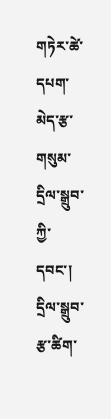གཏེར་ཚེ་དཔག་མེད་རྩ་གསུམ་དྲིལ་སྒྲུབ་ཀྱི་དབང་། དྲིལ་སྒྲུབ་རྩ་ཚིག་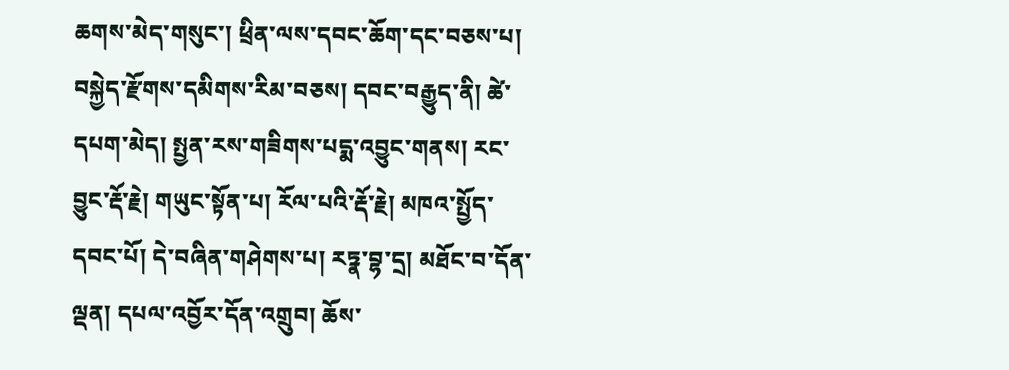ཆགས་མེད་གསུང་། ཕྲིན་ལས་དབང་ཆོག་དང་བཅས་པ། བསྐྱེད་རྫོགས་དམིགས་རིམ་བཅས། དབང་བརྒྱུད་ནི། ཚེ་དཔག་མེད། སྤྱན་རས་གཟིགས་པདྨ་འབྱུང་གནས། རང་བྱུང་རྡོ་རྗེ། གཡུང་སྟོན་པ། རོལ་པའི་རྡོ་རྗེ། མཁའ་སྤྱོད་དབང་པོ། དེ་བཞིན་གཤེགས་པ། རཏྣ་བྷ་དྲ། མཐོང་བ་དོན་ལྡན། དཔལ་འབྱོར་དོན་འགྲུབ། ཆོས་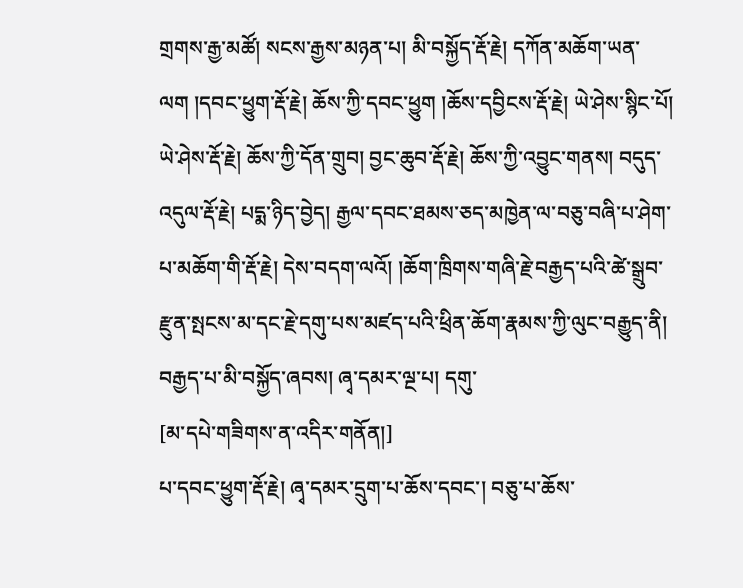གྲགས་རྒྱ་མཚོ། སངས་རྒྱས་མཉན་པ། མི་བསྐྱོད་རྡོ་རྗེ། དཀོན་མཆོག་ཡན་ལག །དབང་ཕྱུག་རྡོ་རྗེ། ཆོས་ཀྱི་དབང་ཕྱུག །ཆོས་དབྱིངས་རྡོ་རྗེ། ཡེ་ཤེས་སྙིང་པོ། ཡེ་ཤེས་རྡོ་རྗེ། ཆོས་ཀྱི་དོན་གྲུབ། བྱང་ཆུབ་རྡོ་རྗེ། ཆོས་ཀྱི་འབྱུང་གནས། བདུད་འདུལ་རྡོ་རྗེ། པདྨ་ཉིད་བྱེད། རྒྱལ་དབང་ཐམས་ཅད་མཁྱེན་ལ་བཅུ་བཞི་པ་ཤེག་པ་མཆོག་གི་རྡོ་རྗེ། དེས་བདག་ལའོ། །ཆོག་ཁྲིགས་གཞི་རྗེ་བརྒྱད་པའི་ཚེ་སྒྲུབ་རྫུན་སྤངས་མ་དང་རྗེ་དགུ་པས་མཛད་པའི་ཕྲིན་ཆོག་རྣམས་ཀྱི་ལུང་བརྒྱུད་ནི། བརྒྱད་པ་མི་བསྐྱོད་ཞབས། ཞྭ་དམར་ལྔ་པ། དགུ་
[མ་དཔེ་གཟིགས་ན་འདིར་གནོན།]
པ་དབང་ཕྱུག་རྡོ་རྗེ། ཞྭ་དམར་དྲུག་པ་ཆོས་དབང་། བཅུ་པ་ཆོས་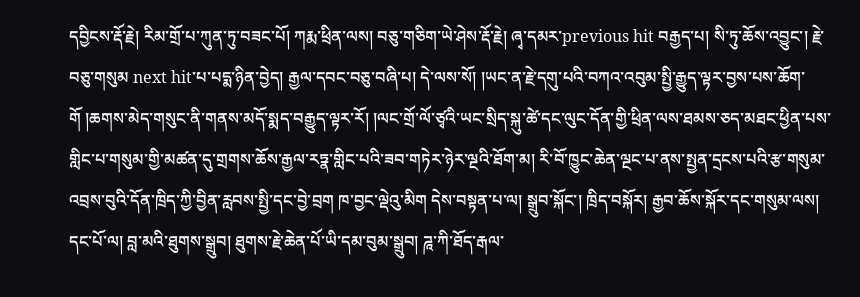དབྱིངས་རྡོ་རྗེ། རིམ་གྲོ་པ་ཀུན་ཏུ་བཟང་པོ། ཀརྨ་ཕྲིན་ལས། བཅུ་གཅིག་ཡེ་ཤེས་རྡོ་རྗེ། ཞྭ་དམར་previous hit བརྒྱད་པ། སི་ཏུ་ཆོས་འབྱུང་། རྗེ་བཅུ་གསུམ next hit་པ་པདྨ་ཉིན་བྱེད། རྒྱལ་དབང་བཅུ་བཞི་པ། དེ་ལས་སོ། །ཡང་ན་རྗེ་དགུ་པའི་བཀའ་འབུམ་སྤྱི་རྒྱུད་ལྟར་བྱས་པས་ཆོག་གོ །ཆགས་མེད་གསུང་ནི་གནས་མདོ་སྨད་བརྒྱུད་ལྟར་རོ། །ལང་གྲོ་ལོ་ཙྭའི་ཡང་སྲིད་སྐུ་ཚེ་དང་ལུང་དོན་གྱི་ཕྲིན་ལས་ཐམས་ཅད་མཐང་ཕྱིན་པས་གླིང་པ་གསུམ་གྱི་མཚན་དུ་གྲགས་ཆོས་རྒྱལ་རཏྣ་གླིང་པའི་ཟབ་གཏེར་ཉེར་ལྔའི་ཐོག་མ། རི་བོ་ཁྱུང་ཆེན་ལྔང་པ་ནས་སྤྱན་དྲངས་པའི་རྩ་གསུམ་འབྲས་བུའི་དོན་ཁྲིད་ཀྱི་བྱིན་རླབས་སྤྱི་དང་བྱེ་བྲག ཁ་བྱང་ལྡེའུ་མིག དེས་བསྟན་པ་ལ། སྒྲུབ་སྐོང་། ཁྲིད་བསྐོར། རྒྱབ་ཆོས་སྐོར་དང་གསུམ་ལས། དང་པོ་ལ། བླ་མའི་ཐུགས་སྒྲུབ། ཐུགས་རྗེ་ཆེན་པོ་ཡི་དམ་བུམ་སྒྲུབ། ཌཱ་ཀི་ཐོད་རྒལ་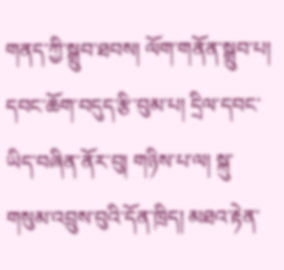གནད་ཀྱི་སྒྲུབ་ཐབས། ལོག་གནོན་སྒྲུབ་པ། དབང་ཆོག་བདུད་རྩི་བུམ་པ། དྲིལ་དབང་ཡིད་བཞིན་ནོར་བུ། གཉིས་པ་ལ། སྐུ་གསུམ་འབྲུས་བུའི་དོན་ཁྲིད། མཐའ་རྟེན་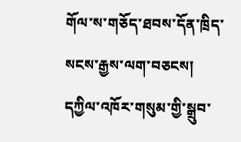གོལ་ས་གཅོད་ཐབས་དོན་ཁྲིད་སངས་རྒྱས་ལག་བཅངས། དཀྱིལ་འཁོར་གསུམ་གྱི་སྒྲུབ་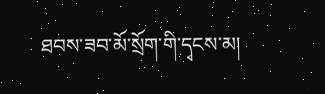ཐབས་ཟབ་མོ་སྲོག་གི་དྭངས་མ།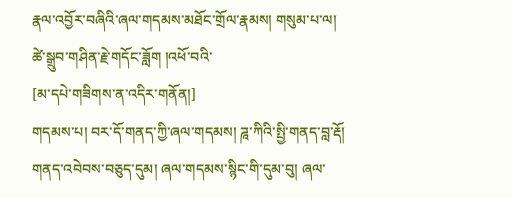རྣལ་འབྱོར་བཞིའི་ཞལ་གདམས་མཐོང་གྲོལ་རྣམས། གསུམ་པ་ལ། ཚེ་སྒྲུབ་གཤིན་རྗེ་གདོང་ཟློག །འཕོ་བའི་
[མ་དཔེ་གཟིགས་ན་འདིར་གནོན།]
གདམས་པ། བར་དོ་གནད་ཀྱི་ཞལ་གདམས། ཌཱ་ཀིའི་སྤྱི་གནད་བླ་རྡོ། གནད་འབེབས་བཅུད་དུམ། ཞལ་གདམས་སྙིང་གི་དུམ་བུ། ཞལ་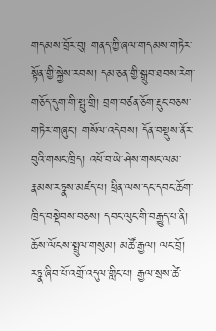གདམས་བྲོར་བུ། གནད་ཀྱི་ཞལ་གདམས་གཏེར་སྟོན་གྱི་སྐྱེས་རབས། དམ་ཅན་གྱི་སྒྲུབ་ཐབས་རེག་གཅོད་དུག་གི་སྤུ་གྲི། བྲག་བཙན་ཅོག་རྡུང་བཅས་གཏེར་གཞུང་། གསོལ་འདེབས། དོན་བསྡུས་ནོར་བུའི་གསང་ཁྲིད། འཕོ་བ་ཡེ་ཤེས་གསང་ལམ་རྣམས་རཏྣས་མཛད་པ། ཕྲིན་ལས་དང་དབང་ཆོག་ཁྲིད་བསྡེབས་བཅས། དབང་ལུང་གི་བརྒྱུད་པ་ནི། ཆོས་ལོངས་སྤྲུལ་གསུམ། མཚོ་རྒྱལ། ལང་བྲོ། རཏྣ་ཞིབ་པོ་འགྲོ་འདུལ་གླིང་པ། རྒྱལ་སྲས་ཚེ་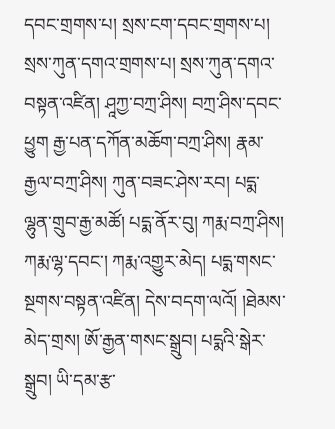དབང་གྲགས་པ། སྲས་ངག་དབང་གྲགས་པ། སྲས་ཀུན་དགའ་གྲགས་པ། སྲས་ཀུན་དགའ་བསྟན་འཛིན། ཤཱཀྱ་བཀྲ་ཤིས། བཀྲ་ཤིས་དབང་ཕྱུག རྒྱ་པན་དཀོན་མཆོག་བཀྲ་ཤིས། རྣམ་རྒྱལ་བཀྲ་ཤིས། ཀུན་བཟང་ཤེས་རབ། པདྨ་ལྷུན་གྲུབ་རྒྱ་མཚོ། པདྨ་ནོར་བུ། ཀརྨ་བཀྲ་ཤིས། ཀརྨ་ལྷ་དབང་། ཀརྨ་འགྱུར་མེད། པདྨ་གསང་སྔགས་བསྟན་འཛིན། དེས་བདག་ལའོ། །ཐེམས་མེད་གྲས། ཨོ་རྒྱན་གསང་སྒྲུབ། པདྨའི་སྒེར་སྒྲུབ། ཡི་དམ་རྩ་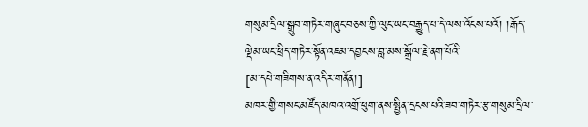གསུམ་དྲིལ་སྒྲུབ་གཏེར་གཞུང་བཅས་ཀྱི་ལུང་ཡང་བརྒྱུད་པ་དེ་ལས་འོངས་པའོ། །རྒོད་ལྡེམ་ཡང་ཕྲིད་གཏེར་སྟོན་འཇམ་དབྱངས་བླ་མས་སྒྲོལ་རྗེ་ནག་པོའི་
[མ་དཔེ་གཟིགས་ན་འདིར་གནོན།]
མཁར་གྱི་གསང་མཛོད་མཁའ་འགྲོ་ཕུག་ནས་སྤྱིན་དྲངས་པའི་ཟབ་གཏེར་རྩ་གསུམ་དྲིལ་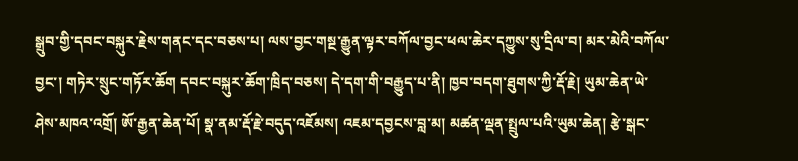སྒྲུབ་གྱི་དབང་བསྐུར་རྗེས་གནང་དང་བཅས་པ། ལས་བྱང་གསྔ་རྒྱུན་ལྟར་བཀོལ་བྱང་ཕལ་ཆེར་དཀྱུས་སུ་དྲིལ་བ། མར་མེའི་བཀོལ་བྱང་། གཏེར་སྲུང་གཏོར་ཆོག དབང་བསྐུར་ཆོག་ཁྲིད་བཅས། དེ་དག་གི་བརྒྱུད་པ་ནི། ཁྱབ་བདག་ཐུགས་ཀྱི་རྡོ་རྗེ། ཡུམ་ཆེན་ཡེ་ཤེས་མཁའ་འགྲོ། ཨོ་རྒྱན་ཆེན་པོ། སྣ་ནམ་རྡོ་རྗེ་བདུད་འཇོམས། འཇམ་དབྱངས་བླ་མ། མཚན་ལྡན་སྤྲུལ་པའི་ཡུམ་ཆེན། རྩེ་སྒང་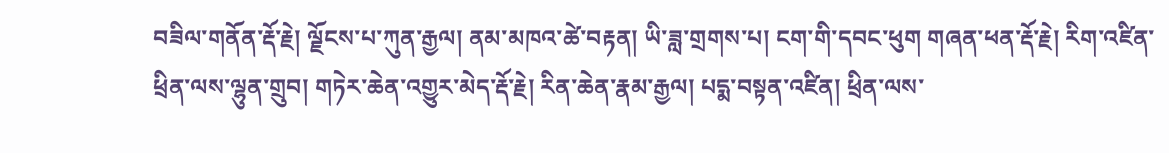བཟིལ་གནོན་རྡོ་རྗེ། ལྗོངས་པ་ཀུན་རྒྱལ། ནམ་མཁའ་ཚེ་བརྟན། ཡི་ཟླ་གྲགས་པ། ངག་གི་དབང་ཕུག གཞན་ཕན་རྡོ་རྗེ། རིག་འཛིན་ཕྲིན་ལས་ལྷུན་གྲུབ། གཏེར་ཆེན་འགྱུར་མེད་རྡོ་རྗེ། རིན་ཆེན་རྣམ་རྒྱལ། པདྨ་བསྟན་འཛིན། ཕྲིན་ལས་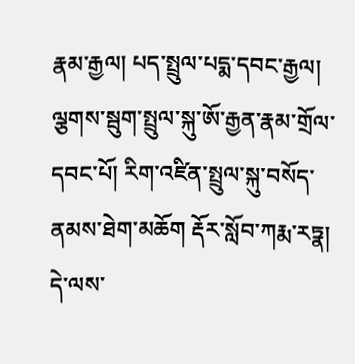རྣམ་རྒྱལ། པད་སྤྲུལ་པདྨ་དབང་རྒྱལ། ལྕགས་སྦུག་སྤྲུལ་སྐུ་ཨོ་རྒྱན་རྣམ་གྲོལ་དབང་པོ། རིག་འཛིན་སྤྲུལ་སྐུ་བསོད་ནམས་ཐེག་མཆོག རྡོར་སློབ་ཀརྨ་རཏྣ། དེ་ལས་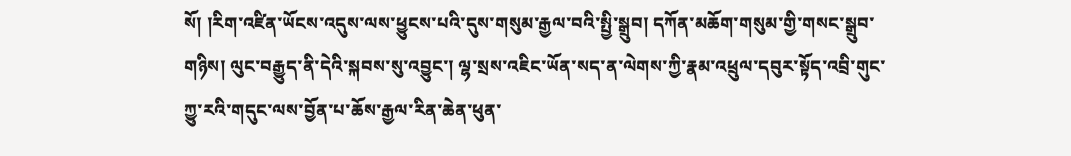སོ། །རིག་འཛིན་ཡོངས་འདུས་ལས་ཕྱུངས་པའི་དུས་གསུམ་རྒྱལ་བའི་སྤྱི་སྒྲུབ། དཀོན་མཆོག་གསུམ་གྱི་གསང་སྒྲུབ་གཉིས། ལུང་བརྒྱུད་ནི་དེའི་སྐབས་སུ་འབྱུང་། ལྷ་སྲས་འཇིང་ཡོན་སད་ན་ལེགས་ཀྱི་རྣམ་འཕྲུལ་དབུར་སྟོད་འབྲི་གུང་ཀྱུ་རའི་གདུང་ལས་བྱོན་པ་ཆོས་རྒྱལ་རིན་ཆེན་ཕུན་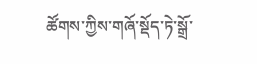ཚོགས་ཀྱིས་གཞོ་སྡོད་ཏེ་སྒྲོ་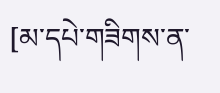[མ་དཔེ་གཟིགས་ན་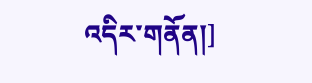འདིར་གནོན།]